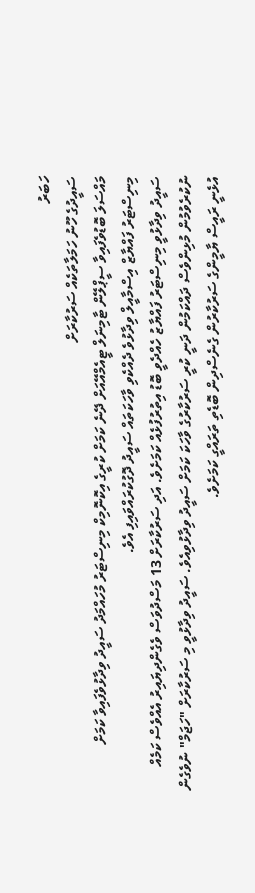ހަބަރު
ސައީދުގެ ހޫނު ހަމަލާތަކެއް ސަރުކާރަށް
މައްސަލަ ބޮޑުވެފައިވާ ސީޕްލޭން ޓާމިނަލް ޓީއެމްއޭއަށް ދޭނެ ކަމަށް ކުރީގެ އިކޮނޮމިކް މިނިސްޓަރު މުހައްމަދު ސައީދު ވިދާޅުވެފައިވާ ކަމަށް މިނިސްޓަރު ފައްޔާޒް އިސްމާއީލް ވިދާޅުވެ ދެއްކެވި ވާހަކަތައް ސައީދު ދޮގުކުރައްވައިފި އެވެ.
ސައީދު ވިދާޅުވީ މިނިސްޓަރު ފައްޔާޒު ހެއްދެވީ ބޮޑު އިތުރުފުޅެއް ކަމަށެވެ. އަދި ސަރުކާރަށް 13 މަސްދުވަސް ވެގެންދިޔައިރު އެއްވެސް ކަމެއް ނުކުރެވުމުން މުޅިންވެސް ދައްކަމުން ދަނީ ކުރީ ސަރުކާރުގެ ވާހަކަ ކަމަށް ސައީދު ވިދާޅުވިއެވެ. ސައީދު ވިދާޅުވީ މި ސަރުކާރަށް "ހަޖަމް" ނުވެގެން އުޅެނީ ރައީސް ޔާމީންގެ ސަރުކާރުން ގެނެސްދިން ބޮޑެތި ތަރައްގީ ކަމަށެވެ.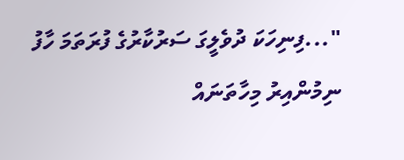"...ފިނިހަކަ ދުވެލީގަ ސަރުކާރުގެ ފުރަތަމަ ހާފު ނިމުންއިރު މިހާތަނައް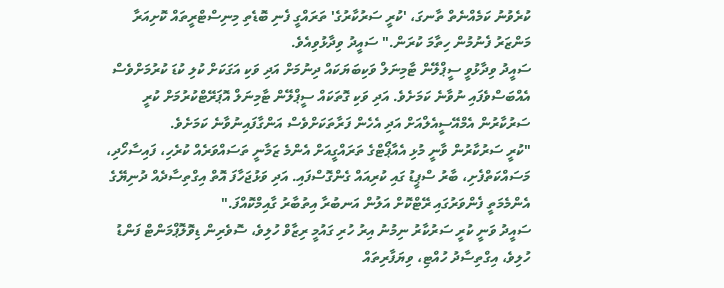ކުރެވުނު ކަމެއްނެތް ތާނގަ، 'ކުރީ ސަރުކާރުގެ' ތަރައްގީ ފެނި ބޮޑެތި މިނިސްޓްރީތައް ކޮށިއަރާ މަންޒަރު ފެނުމުން ހިތާމަ ކުރަން." ސައީދު ވިދާޅުވިއެވެ.
ސައީދު ވިދާޅުވީ ސީޕްލޭން ޓާމިނަލް ވަކިބަޔަކައް ދިނުމަށް އަދި ވަކި އަގަކަށް ކުލި ކުޑަ ކުރުމަށްވެސް އެއްބަސްވެފައި ނުވާނެ ކަމަށެވެ. އަދި ވަކި ގޮތަކައް ސީޕްލޭން ޓާމިނަލް އޮޕަރޭޓްކުރުމަށް ކުރީ ސަރުކާރުން އެމްއޭސީއެލްއަށް އަދި އެހެން ފަރާތަކަށްވެސް އަންގާފައިނުވާނެ ކަމަށެވެ.
"ކުރީ ސަރުކާރުން ވާނީ މުޅި އެއާޕޯޓްގެ ތަރައްގީއަށް އެންމެ ޒަމާނީ ތަސައްވަރެއް ކުރެހި، ފައިސާހޯދި، މަސައްކަތްފެށި، ބާރު ސްޕީޑު ގައި ކުރިއައް ގެންގޮސްފައި. އަދި ވަޅުޖަހާފަ އޮތް އިގްތިސާދެއް ދުނިޔޭގެ އެންމެމަތީ ފެންވަރުގައި ރޭޓްކޮށް އަލުން އަނބުރާ އިތުބާރު ގާއިމްކޮއްފަ."
ސައީދު ވަނީ ކުރީ ސަރުކާރު ނިމުނު އިރު ހުރި ގައުމީ ރިޒާވް ހުލިވެ، ސޮވެރިން ޑިވޮލޮޕްމަންޓް ފަންޑު ހުލިވެ، އިގްތިސާދު ހުއްޓި، ވިޔަފާރިތައް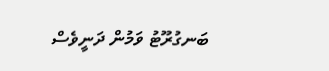ބަނގުރޫޓު ވަމުން ދަނީވެސް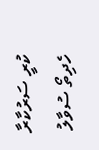ކުރީ ސަރުކާރާ ހެދިތޯ ސުވާލު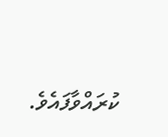ކުރައްވާފައެވެ.